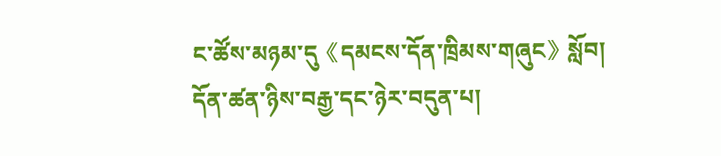ང་ཚོས་མཉམ་དུ《དམངས་དོན་ཁྲིམས་གཞུང》སློབ།
དོན་ཚན་ཉིས་བརྒྱ་དང་ཉེར་བདུན་པ།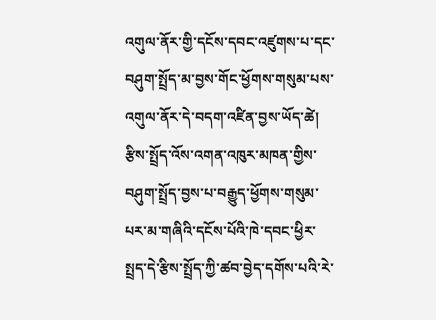འགུལ་ནོར་གྱི་དངོས་དབང་འཛུགས་པ་དང་བཤུག་སྤྲོད་མ་བྱས་གོང་ཕྱོགས་གསུམ་པས་འགུལ་ནོར་དེ་བདག་འཛིན་བྱས་ཡོད་ཚེ། རྩིས་སྤྲོད་འོས་འགན་འཁུར་མཁན་གྱིས་བཤུག་སྤྲོད་བྱས་པ་བརྒྱུད་ཕྱོགས་གསུམ་པར་མ་གཞིའི་དངོས་པོའི་ཁེ་དབང་ཕྱིར་སྤྲད་དེ་རྩིས་སྤྲོད་ཀྱི་ཚབ་བྱེད་དགོས་པའི་རེ་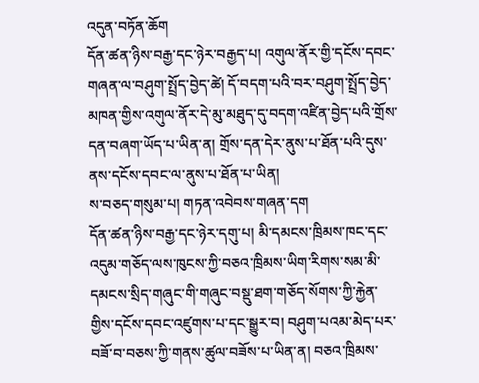འདུན་བཏོན་ཆོག
དོན་ཚན་ཉིས་བརྒྱ་དང་ཉེར་བརྒྱད་པ། འགུལ་ནོར་གྱི་དངོས་དབང་གཞན་ལ་བཤུག་སྤྲོད་བྱེད་ཚེ། དོ་བདག་པའི་བར་བཤུག་སྤྲོད་བྱེད་མཁན་གྱིས་འགུལ་ནོར་དེ་མུ་མཐུད་དུ་བདག་འཛིན་བྱེད་པའི་གྲོས་དན་བཞག་ཡོད་པ་ཡིན་ན། གྲོས་དན་དེར་ནུས་པ་ཐོན་པའི་དུས་ནས་དངོས་དབང་ལ་ནུས་པ་ཐོན་པ་ཡིན།
ས་བཅད་གསུམ་པ། གཏན་འབེབས་གཞན་དག
དོན་ཚན་ཉིས་བརྒྱ་དང་ཉེར་དགུ་པ། མི་དམངས་ཁྲིམས་ཁང་དང་འདུམ་གཅོད་ལས་ཁུངས་ཀྱི་བཅའ་ཁྲིམས་ཡིག་རིགས་སམ་མི་དམངས་སྲིད་གཞུང་གི་གཞུང་བསྡུ་ཐག་གཅོད་སོགས་ཀྱི་རྐྱེན་གྱིས་དངོས་དབང་འཛུགས་པ་དང་སྒྱུར་བ། བཤུག་པའམ་མེད་པར་བཟོ་བ་བཅས་ཀྱི་གནས་ཚུལ་བཟོས་པ་ཡིན་ན། བཅའ་ཁྲིམས་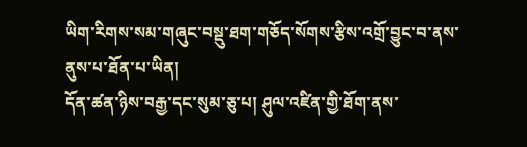ཡིག་རིགས་སམ་གཞུང་བསྡུ་ཐག་གཅོད་སོགས་རྩིས་འགྲོ་བྱུང་བ་ནས་ནུས་པ་ཐོན་པ་ཡིན།
དོན་ཚན་ཉིས་བརྒྱ་དང་སུམ་ཅུ་པ། ཤུལ་འཛིན་གྱི་ཐོག་ནས་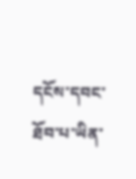དངོས་དབང་ཐོབ་པ་ཡིན་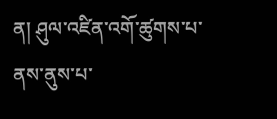ན། ཤུལ་འཛིན་འགོ་ཚུགས་པ་ནས་ནུས་པ་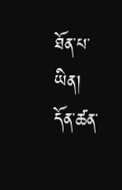ཐོན་པ་ཡིན།
དོན་ཚན་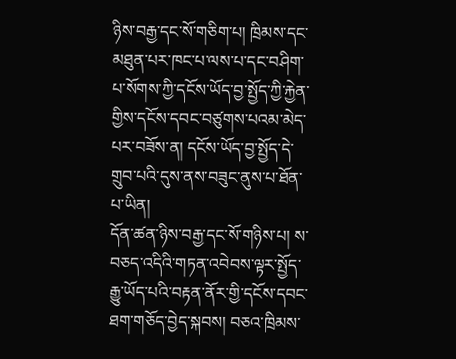ཉིས་བརྒྱ་དང་སོ་གཅིག་པ། ཁྲིམས་དང་མཐུན་པར་ཁང་པ་ལས་པ་དང་བཤིག་པ་སོགས་ཀྱི་དངོས་ཡོད་བྱ་སྤྱོད་ཀྱི་རྐྱེན་གྱིས་དངོས་དབང་བཙུགས་པའམ་མེད་པར་བཟོས་ན། དངོས་ཡོད་བྱ་སྤྱོད་དེ་གྲུབ་པའི་དུས་ནས་བཟུང་ནུས་པ་ཐོན་པ་ཡིན།
དོན་ཚན་ཉིས་བརྒྱ་དང་སོ་གཉིས་པ། ས་བཅད་འདིའི་གཏན་འབེབས་ལྟར་སྤྱོད་རྒྱུ་ཡོད་པའི་བརྟན་ནོར་གྱི་དངོས་དབང་ཐག་གཅོད་བྱེད་སྐབས། བཅའ་ཁྲིམས་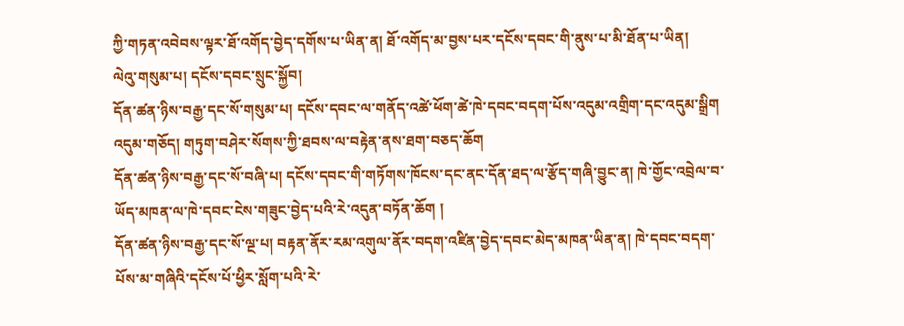ཀྱི་གཏན་འབེབས་ལྟར་ཐོ་འགོད་བྱེད་དགོས་པ་ཡིན་ན། ཐོ་འགོད་མ་བྱས་པར་དངོས་དབང་གི་ནུས་པ་མི་ཐོན་པ་ཡིན།
ལེའུ་གསུམ་པ། དངོས་དབང་སྲུང་སྐྱོབ།
དོན་ཚན་ཉིས་བརྒྱ་དང་སོ་གསུམ་པ། དངོས་དབང་ལ་གནོད་འཚེ་ཕོག་ཚེ་ཁེ་དབང་བདག་པོས་འདུམ་འགྲིག་དང་འདུམ་སྒྲིག འདུམ་གཅོད། གཏུག་བཤེར་སོགས་ཀྱི་ཐབས་ལ་བརྟེན་ནས་ཐག་བཅད་ཆོག
དོན་ཚན་ཉིས་བརྒྱ་དང་སོ་བཞི་པ། དངོས་དབང་གི་གཏོགས་ཁོངས་དང་ནང་དོན་ཐད་ལ་རྩོད་གཞི་བྱུང་ན། ཁེ་གྱོང་འབྲེལ་བ་ཡོད་མཁན་ལ་ཁེ་དབང་ངེས་གཟུང་བྱེད་པའི་རེ་འདུན་བཏོན་ཆོག །
དོན་ཚན་ཉིས་བརྒྱ་དང་སོ་ལྔ་པ། བརྟན་ནོར་རམ་འགུལ་ནོར་བདག་འཛིན་བྱེད་དབང་མེད་མཁན་ཡིན་ན། ཁེ་དབང་བདག་པོས་མ་གཞིའི་དངོས་པོ་ཕྱིར་སློག་པའི་རེ་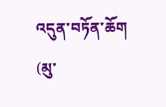འདུན་བཏོན་ཆོག
(མུ་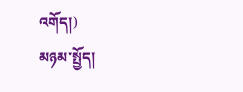འགོད།)
མཉམ་སྤྱོད།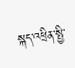སྐད་འཕྲིན་སྤྱི་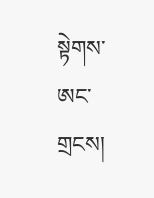སྟེགས་ཨང་གྲངས།